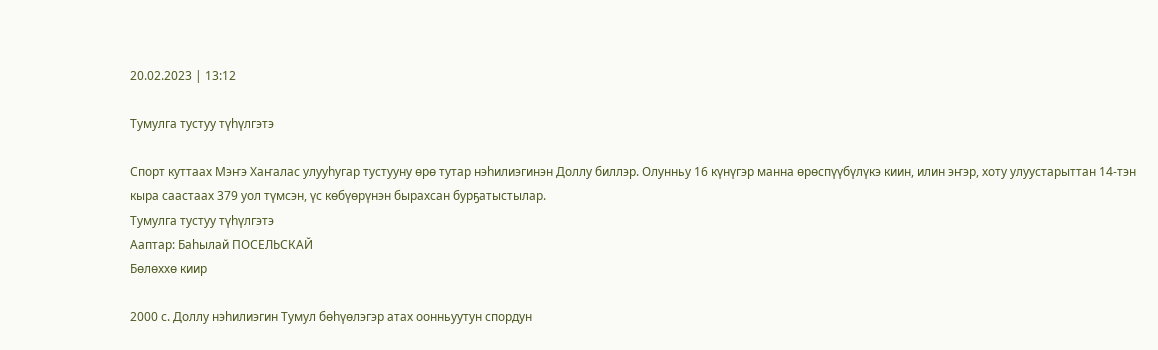20.02.2023 | 13:12

Тумулга тустуу түһүлгэтэ

Спорт куттаах Мэҥэ Хаҥалас улууһугар тустууну өрө тутар нэһилиэгинэн Доллу биллэр. Олунньу 16 күнүгэр манна өрөспүүбүлүкэ киин, илин эҥэр, хоту улуустарыттан 14-тэн кыра саастаах 379 уол түмсэн, үс көбүөрүнэн бырахсан бурҕатыстылар.
Тумулга тустуу түһүлгэтэ
Ааптар: Баһылай ПОСЕЛЬСКАЙ
Бөлөххө киир

2000 с. Доллу нэһилиэгин Тумул бөһүөлэгэр атах оонньуутун спордун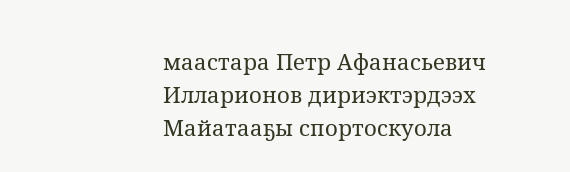маастара Петр Афанасьевич Илларионов дириэктэрдээх Майатааҕы спортоскуола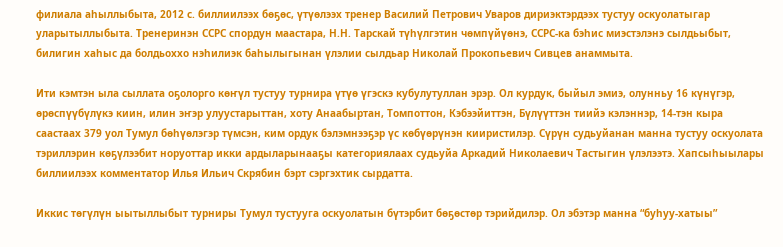филиала аһыллыбыта, 2012 с. биллиилээх бөҕөс, үтүөлээх тренер Василий Петрович Уваров дириэктэрдээх тустуу оскуолатыгар уларытыллыбыта. Тренеринэн ССРС спордун маастара, Н.Н. Тарскай түһүлгэтин чөмпүйүөнэ, ССРС-ка бэһис миэстэлэнэ сылдьыбыт, билигин хаһыс да болдьоххо нэһилиэк баһылыгынан үлэлии сылдьар Николай Прокопьевич Сивцев анаммыта.

Ити кэмтэн ыла сыллата оҕолорго көҥүл тустуу турнира үтүө үгэскэ кубулутуллан эрэр. Ол курдук, быйыл эмиэ, олунньу 16 күнүгэр, өрөспүүбүлүкэ киин, илин эҥэр улуустарыттан, хоту Анаабыртан, Томпоттон, Кэбээйиттэн, Бүлүүттэн тиийэ кэлэннэр, 14-тэн кыра саастаах 379 уол Тумул бөһүөлэгэр түмсэн, ким ордук бэлэмнээҕэр үс көбүөрүнэн кииристилэр. Сүрүн судьуйанан манна тустуу оскуолата тэриллэрин көҕүлээбит норуоттар икки ардыларынааҕы категориялаах судьуйа Аркадий Николаевич Тастыгин үлэлээтэ. Хапсыһыылары биллиилээх комментатор Илья Ильич Скрябин бэрт сэргэхтик сырдатта.

Иккис төгүлүн ыытыллыбыт турниры Тумул тустууга оскуолатын бүтэрбит бөҕөстөр тэрийдилэр. Ол эбэтэр манна “буһуу-хатыы”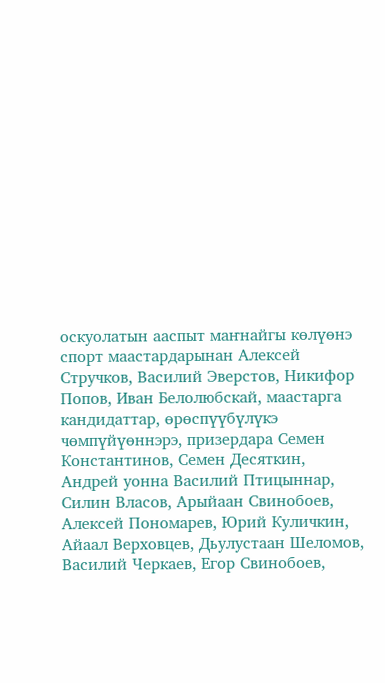оскуолатын ааспыт маҥнайгы көлүөнэ спорт маастардарынан Алексей Стручков, Василий Эверстов, Никифор Попов, Иван Белолюбскай, маастарга кандидаттар, өрөспүүбүлүкэ чөмпүйүөннэрэ, призердара Семен Константинов, Семен Десяткин, Андрей уонна Василий Птицыннар, Силин Власов, Арыйаан Свинобоев, Алексей Пономарев, Юрий Куличкин, Айаал Верховцев, Дьулустаан Шеломов, Василий Черкаев, Егор Свинобоев,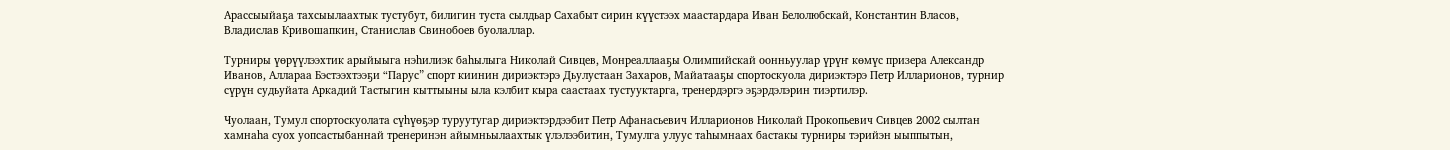Арассыыйаҕа тахсыылаахтык тустубут, билигин туста сылдьар Сахабыт сирин күүстээх маастардара Иван Белолюбскай, Константин Власов, Владислав Кривошапкин, Станислав Свинобоев буолаллар.

Турниры үөрүүлээхтик арыйыыга нэһилиэк баһылыга Николай Сивцев, Монреаллааҕы Олимпийскай оонньуулар үрүҥ көмүс призера Александр Иванов, Аллараа Бэстээхтээҕи “Парус” спорт киинин дириэктэрэ Дьулустаан Захаров, Майатааҕы спортоскуола дириэктэрэ Петр Илларионов, турнир сүрүн судьуйата Аркадий Тастыгин кыттыыны ыла кэлбит кыра саастаах тустууктарга, тренердэргэ эҕэрдэлэрин тиэртилэр.

Чуолаан, Тумул спортоскуолата сүһүөҕэр туруутугар дириэктэрдээбит Петр Афанасьевич Илларионов Николай Прокопьевич Сивцев 2002 сылтан хамнаһа суох уопсастыбаннай тренеринэн айымньылаахтык үлэлээбитин, Тумулга улуус таһымнаах бастакы турниры тэрийэн ыыппытын,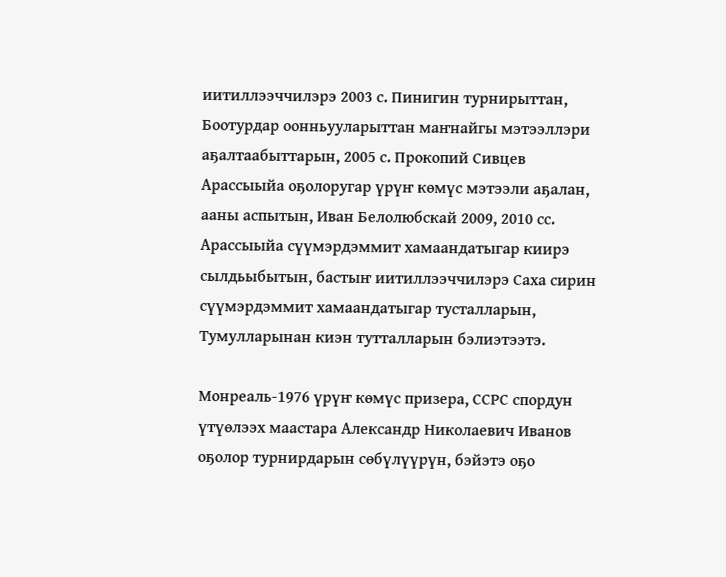иитиллээччилэрэ 2003 с. Пинигин турнирыттан, Боотурдар оонньууларыттан маҥнайгы мэтээллэри аҕалтаабыттарын, 2005 с. Прокопий Сивцев Арассыыйа оҕолоругар үрүҥ көмүс мэтээли аҕалан, ааны аспытын, Иван Белолюбскай 2009, 2010 сс. Арассыыйа сүүмэрдэммит хамаандатыгар киирэ сылдьыбытын, бастыҥ иитиллээччилэрэ Саха сирин сүүмэрдэммит хамаандатыгар тусталларын, Тумулларынан киэн тутталларын бэлиэтээтэ.

Монреаль-1976 үрүҥ көмүс призера, ССРС спордун үтүөлээх маастара Александр Николаевич Иванов оҕолор турнирдарын сөбүлүүрүн, бэйэтэ оҕо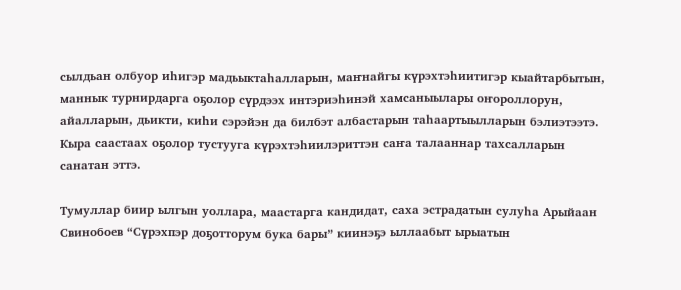сылдьан олбуор иһигэр мадьыктаһалларын, маҥнайгы күрэхтэһиитигэр кыайтарбытын, маннык турнирдарга оҕолор сүрдээх интэриэһинэй хамсаныылары оҥороллорун, айалларын, дьикти, киһи сэрэйэн да билбэт албастарын таһаартыылларын бэлиэтээтэ. Кыра саастаах оҕолор тустууга күрэхтэһиилэриттэн саҥа талааннар тахсалларын санатан эттэ.

Тумуллар биир ылгын уоллара, маастарга кандидат, саха эстрадатын сулуһа Арыйаан Свинобоев “Сүрэхпэр доҕотторум бука бары” киинэҕэ ыллаабыт ырыатын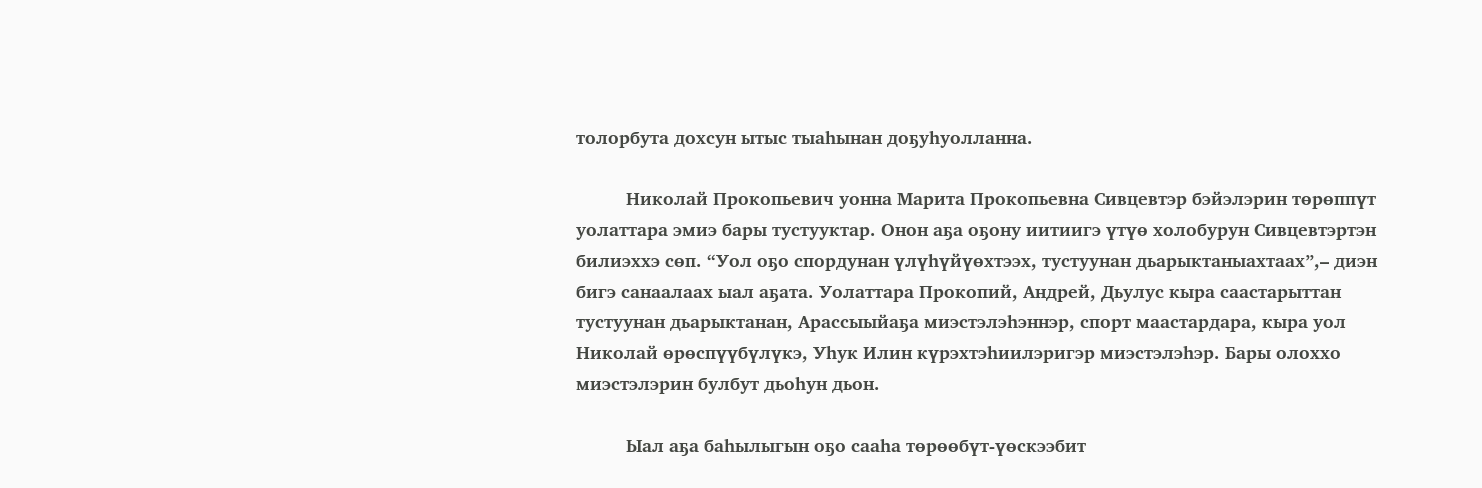толорбута дохсун ытыс тыаһынан доҕуһуолланна.

          Николай Прокопьевич уонна Марита Прокопьевна Сивцевтэр бэйэлэрин төрөппүт уолаттара эмиэ бары тустууктар. Онон аҕа оҕону иитиигэ үтүө холобурун Сивцевтэртэн билиэххэ сөп. “Уол оҕо спордунан үлүһүйүөхтээх, тустуунан дьарыктаныахтаах”,– диэн бигэ санаалаах ыал аҕата. Уолаттара Прокопий, Андрей, Дьулус кыра саастарыттан тустуунан дьарыктанан, Арассыыйаҕа миэстэлэһэннэр, спорт маастардара, кыра уол Николай өрөспүүбүлүкэ, Уһук Илин күрэхтэһиилэригэр миэстэлэһэр. Бары олоххо миэстэлэрин булбут дьоһун дьон.

          Ыал аҕа баһылыгын оҕо сааһа төрөөбүт-үөскээбит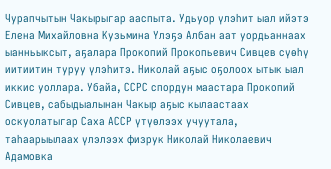Чурапчытын Чакырыгар ааспыта. Удьуор үлэһит ыал ийэтэ Елена Михайловна Кузьмина Үлэҕэ Албан аат уордьаннаах ыанньыксыт, аҕалара Прокопий Прокопьевич Сивцев сүөһү иитиитин туруу үлэһитэ. Николай аҕыс оҕолоох ытык ыал иккис уоллара. Убайа, ССРС спордун маастара Прокопий Сивцев, сабыдыалынан Чакыр аҕыс кылаастаах оскуолатыгар Саха АССР үтүөлээх учуутала, таһаарыылаах үлэлээх физрук Николай Николаевич Адамовка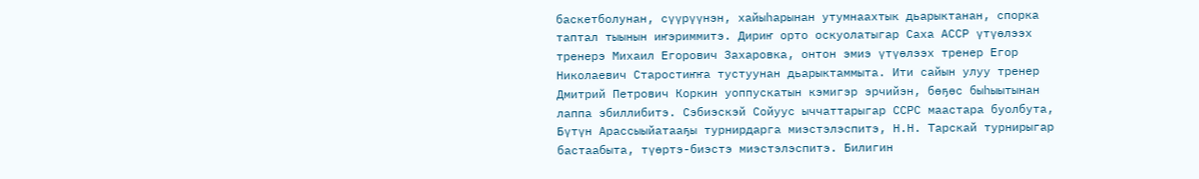баскетболунан, сүүрүүнэн, хайыһарынан утумнаахтык дьарыктанан, спорка таптал тыынын иҥэриммитэ. Дириҥ орто оскуолатыгар Саха АССР үтүөлээх тренерэ Михаил Егорович Захаровка, онтон эмиэ үтүөлээх тренер Егор Николаевич Старостиҥҥа тустуунан дьарыктаммыта. Ити сайын улуу тренер Дмитрий Петрович Коркин уоппускатын кэмигэр эрчийэн, бөҕөс быһыытынан лаппа эбиллибитэ. Сэбиэскэй Сойуус ыччаттарыгар ССРС маастара буолбута, Бүтүн Арассыыйатааҕы турнирдарга миэстэлэспитэ, Н.Н. Тарскай турнирыгар бастаабыта, түөртэ-биэстэ миэстэлэспитэ. Билигин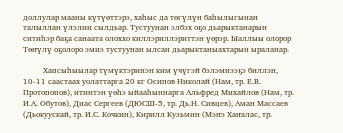доллулар мааны күтүөттэрэ, хаһыс да төгүлүн баһылыгынан талыллан үлэлии сылдьар. Тустуунан элбэх оҕо дьарыктанарын ситиһэр баҕа санаата олоххо киллэриллэриттэн үөрэр. Ыаллыы олорор Төҥүлү оҕолоро эмиэ тустуунан ылсан дьарыктаныахтарын ыраланар.

          Хапсыһыылар түмүктэринэн ким үчүгэй бэлэмнээҕэ биллэн, 10-11 саастаах уолаттарга 20 кг Осипов Николай (Нам, тр. Е.В. Протопопов), итинтэн үөһэ ыйааһыннарга Альфред Михайлов (Нам, тр. И.А. Обутов), Диас Сергеев (ДЮСШ-5, тр. Дь.Н. Сивцев), Аман Массаев (Дьокуускай, тр. И.С. Кочкин), Кирилл Кузьмин (Мэҥэ Хаҥалас, тр.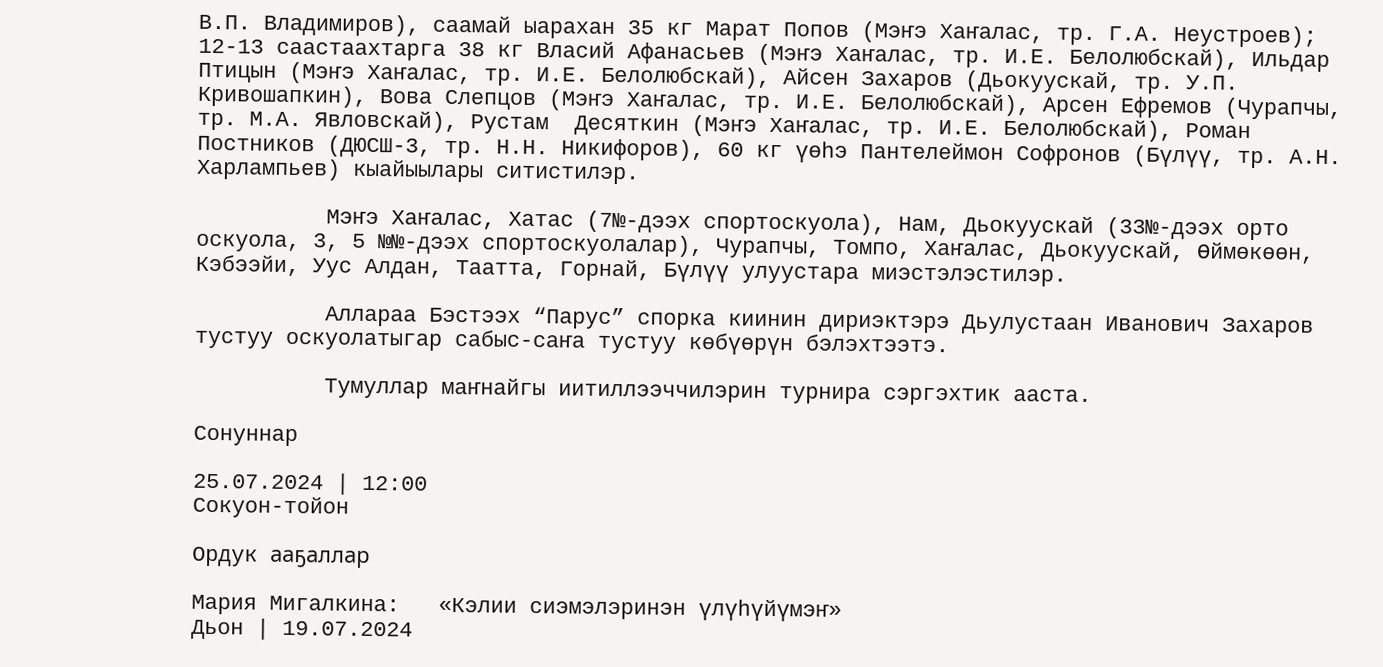В.П. Владимиров), саамай ыарахан 35 кг Марат Попов (Мэҥэ Хаҥалас, тр. Г.А. Неустроев); 12-13 саастаахтарга 38 кг Власий Афанасьев (Мэҥэ Хаҥалас, тр. И.Е. Белолюбскай), Ильдар Птицын (Мэҥэ Хаҥалас, тр. И.Е. Белолюбскай), Айсен Захаров (Дьокуускай, тр. У.П. Кривошапкин), Вова Слепцов (Мэҥэ Хаҥалас, тр. И.Е. Белолюбскай), Арсен Ефремов (Чурапчы, тр. М.А. Явловскай), Рустам  Десяткин (Мэҥэ Хаҥалас, тр. И.Е. Белолюбскай), Роман Постников (ДЮСШ-3, тр. Н.Н. Никифоров), 60 кг үөһэ Пантелеймон Софронов (Бүлүү, тр. А.Н. Харлампьев) кыайыылары ситистилэр.

          Мэҥэ Хаҥалас, Хатас (7№-дээх спортоскуола), Нам, Дьокуускай (33№-дээх орто оскуола, 3, 5 №№-дээх спортоскуолалар), Чурапчы, Томпо, Хаҥалас, Дьокуускай, Өймөкөөн, Кэбээйи, Уус Алдан, Таатта, Горнай, Бүлүү улуустара миэстэлэстилэр.

          Аллараа Бэстээх “Парус” спорка киинин дириэктэрэ Дьулустаан Иванович Захаров тустуу оскуолатыгар сабыс-саҥа тустуу көбүөрүн бэлэхтээтэ.

          Тумуллар маҥнайгы иитиллээччилэрин турнира сэргэхтик ааста.

Сонуннар

25.07.2024 | 12:00
Сокуон-тойон

Ордук ааҕаллар

Мария Мигалкина:   «Кэлии сиэмэлэринэн үлүһүйүмэҥ»
Дьон | 19.07.2024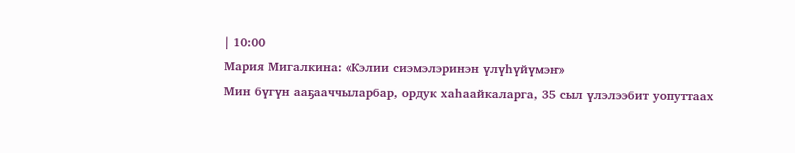| 10:00
Мария Мигалкина: «Кэлии сиэмэлэринэн үлүһүйүмэҥ»
Мин бүгүн ааҕааччыларбар, ордук хаһаайкаларга, 35 сыл үлэлээбит уопуттаах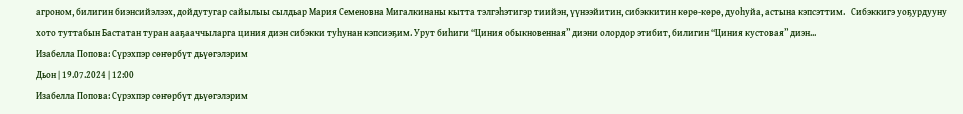агроном, билигин биэнсийэлээх, дойдутугар сайылыы сылдьар Мария Семеновна Мигалкинаны кытта тэлгэһэтигэр тиийэн, үүнээйитин, сибэккитин көрө-көрө, дуоһуйа, астына кэпсэттим.   Сибэккигэ уоҕурдууну хото туттабын Бастатан туран ааҕааччыларга циния диэн сибэкки туһунан кэпсиэҕим. Урут биһиги “Циния обыкновенная” диэни олордор этибит, билигин “Циния кустовая” диэн...
Изабелла Попова: Сүрэхпэр сөҥөрбүт дьүөгэлэрим
Дьон | 19.07.2024 | 12:00
Изабелла Попова: Сүрэхпэр сөҥөрбүт дьүөгэлэрим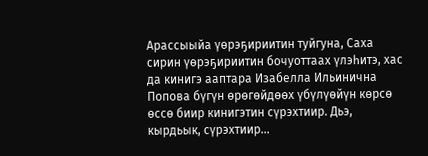Арассыыйа үөрэҕириитин туйгуна, Саха сирин үөрэҕириитин бочуоттаах үлэһитэ, хас да кинигэ ааптара Изабелла Ильинична Попова бүгүн өрөгөйдөөх үбүлүөйүн көрсө өссө биир кинигэтин сүрэхтиир. Дьэ, кырдьык, сүрэхтиир...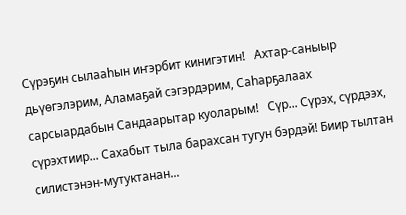Сүрэҕин сылааһын иҥэрбит кинигэтин!   Ахтар-саныыр дьүөгэлэрим, Аламаҕай сэгэрдэрим, Саһарҕалаах сарсыардабын Сандаарытар куоларым!   Сүр... Сүрэх, сүрдээх, сүрэхтиир... Сахабыт тыла барахсан тугун бэрдэй! Биир тылтан силистэнэн-мутуктанан...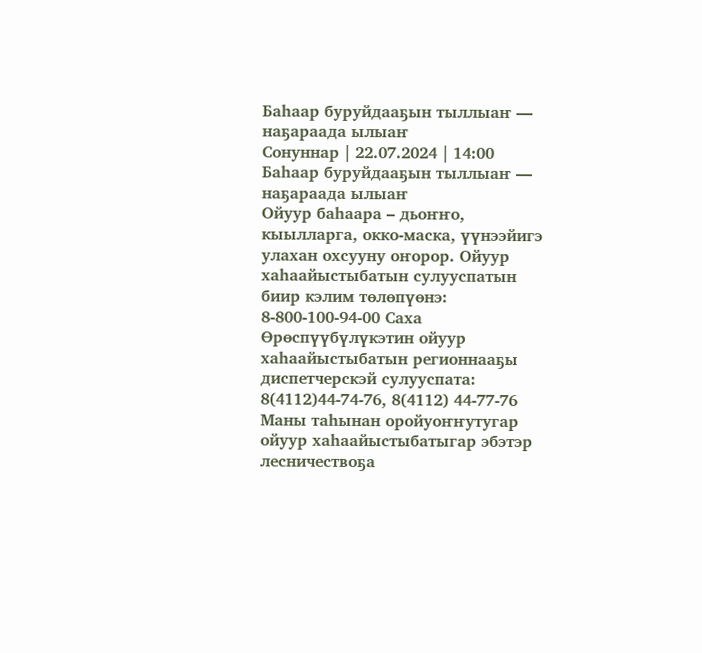Баһаар буруйдааҕын тыллыаҥ — наҕараада ылыаҥ
Сонуннар | 22.07.2024 | 14:00
Баһаар буруйдааҕын тыллыаҥ — наҕараада ылыаҥ
Ойуур баһаара – дьоҥҥо, кыылларга, окко-маска, үүнээйигэ улахан охсууну оҥорор. Ойуур хаһаайыстыбатын сулууспатын биир кэлим төлөпүөнэ: 8-800-100-94-00 Саха Өрөспүүбүлүкэтин ойуур хаһаайыстыбатын регионнааҕы диспетчерскэй сулууспата: 8(4112)44-74-76, 8(4112) 44-77-76 Маны таһынан оройуоҥҥутугар ойуур хаһаайыстыбатыгар эбэтэр лесничествоҕа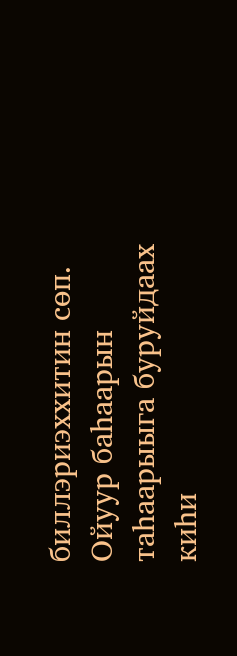биллэриэххитин сөп.  Ойуур баһаарын таһаарыыга буруйдаах киһи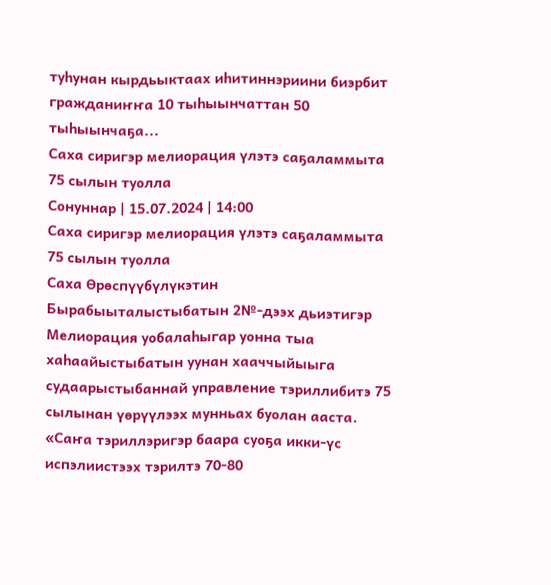туһунан кырдьыктаах иһитиннэриини биэрбит гражданиҥҥа 10 тыһыынчаттан 50 тыһыынчаҕа...
Саха сиригэр мелиорация үлэтэ саҕаламмыта 75 сылын туолла
Сонуннар | 15.07.2024 | 14:00
Саха сиригэр мелиорация үлэтэ саҕаламмыта 75 сылын туолла
Саха Өрөспүүбүлүкэтин Бырабыыталыстыбатын 2№-дээх дьиэтигэр Мелиорация уобалаһыгар уонна тыа хаһаайыстыбатын уунан хааччыйыыга судаарыстыбаннай управление тэриллибитэ 75 сылынан үөрүүлээх мунньах буолан ааста. «Саҥа тэриллэригэр баара суоҕа икки-үс испэлиистээх тэрилтэ 70-80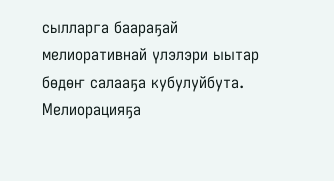сылларга баараҕай мелиоративнай үлэлэри ыытар бөдөҥ салааҕа кубулуйбута. Мелиорацияҕа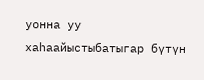уонна уу хаһаайыстыбатыгар бүтүн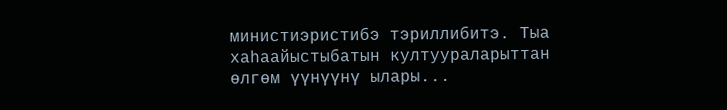министиэристибэ тэриллибитэ. Тыа хаһаайыстыбатын култуураларыттан өлгөм үүнүүнү ылары...